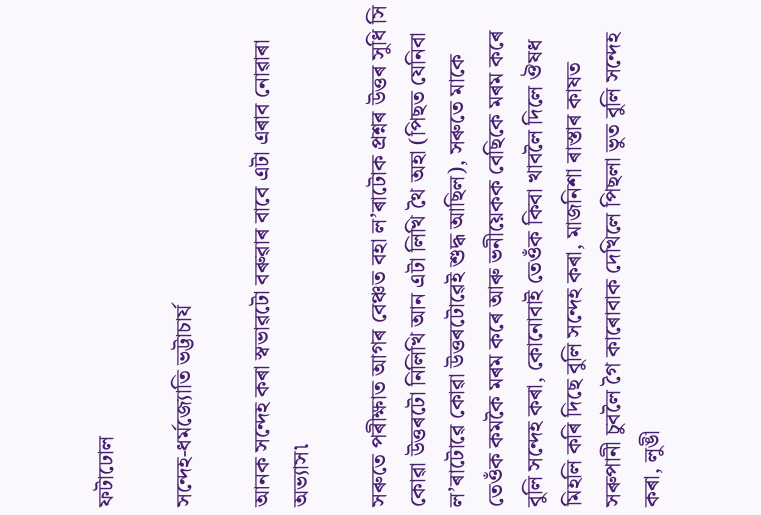ফটাঢোল

সন্দেহ-ধৰ্মজ্যোতি ভট্টাচাৰ্য

আনক সন্দেহ কৰা স্বভাৱটো বৰুৱাৰ বাবে এটা এৰাব নোৱাৰা অভ্যাস৷

সৰুতে পৰীক্ষাত আগৰ বেঞ্চত বহা ল’ৰাটোক প্ৰশ্নৰ উত্তৰ সুধি সি কোৱা উত্তৰটো নিলিখি আন এটা লিখি থৈ অহা (পিছত যেনিবা ল’ৰাটোৱে কোৱা উত্তৰটোৱেই শুদ্ধ আছিল), সৰুতে মাকে তেওঁক কমকৈ মৰম কৰে আৰু ভনীয়েকক বেছিকে মৰম কৰে বুলি সন্দেহ কৰা, কোনোবাই তেওঁক কিবা খাবলৈ দিলে ঔষধ মিহলি কৰি দিছে বুলি সন্দেহ কৰা, মাজনিশা ৰাস্তাৰ কাষত সৰুপানী চুবলৈ গৈ কাৰোবাক দেখিলে পিছলা ভুত বুলি সন্দেহ কৰা, লুঙী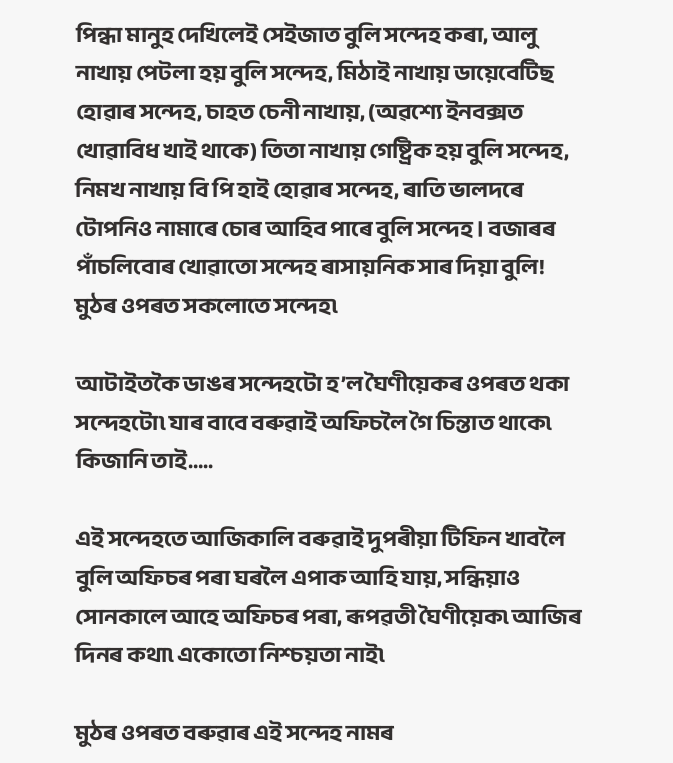পিন্ধা মানুহ দেখিলেই সেইজাত বুলি সন্দেহ কৰা, আলু নাখায় পেটলা হয় বুলি সন্দেহ, মিঠাই নাখায় ডায়েবেটিছ হোৱাৰ সন্দেহ, চাহত চেনী নাখায়, (অৱশ্যে ইনবক্সত খোৱাবিধ খাই থাকে) তিতা নাখায় গেষ্ট্ৰিক হয় বুলি সন্দেহ, নিমখ নাখায় বি পি হাই হোৱাৰ সন্দেহ, ৰাতি ভালদৰে টোপনিও নামাৰে চোৰ আহিব পাৰে বুলি সন্দেহ। বজাৰৰ পাঁচলিবোৰ খোৱাতো সন্দেহ ৰাসায়নিক সাৰ দিয়া বুলি! মুঠৰ ওপৰত সকলোতে সন্দেহ৷

আটাইতকৈ ডাঙৰ সন্দেহটো হ’ল ঘৈণীয়েকৰ ওপৰত থকা সন্দেহটো৷ যাৰ বাবে বৰুৱাই অফিচলৈ গৈ চিন্তাত থাকে৷ কিজানি তাই…..

এই সন্দেহতে আজিকালি বৰুৱাই দুপৰীয়া টিফিন খাবলৈ বুলি অফিচৰ পৰা ঘৰলৈ এপাক আহি যায়, সন্ধিয়াও সোনকালে আহে অফিচৰ পৰা, ৰূপৱতী ঘৈণীয়েক৷ আজিৰ দিনৰ কথা৷ একোতো নিশ্চয়তা নাই৷

মুঠৰ ওপৰত বৰুৱাৰ এই সন্দেহ নামৰ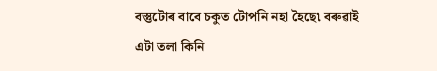বস্তুটোৰ বাবে চকুত টোপনি নহা হৈছে৷ বৰুৱাই এটা তলা কিনি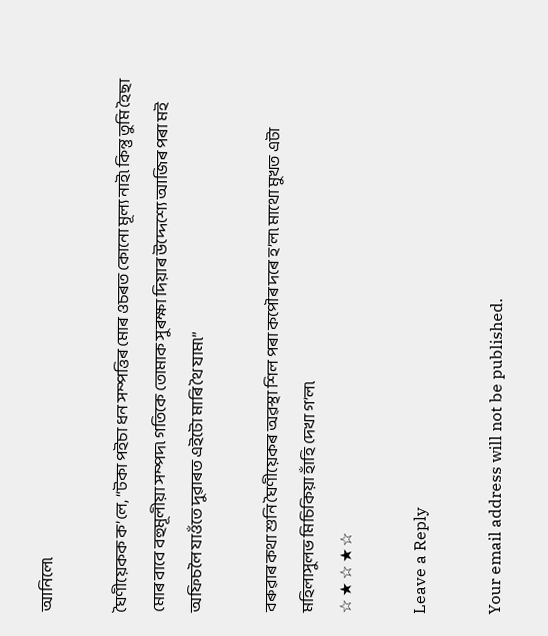আনিলে৷

ঘৈণীয়েকক ক’লে, “টকা পইচা ধন সম্পত্তিৰ মোৰ ওচৰত কোনো মূল্য নাই৷ কিন্তু তুমি হৈছা মোৰ বাবে বহুমূলীয়া সম্পদ৷ গতিকে তোমাক সুৰক্ষা দিয়াৰ উদ্দেশ্যে আজিৰ পৰা মই অফিচলৈ যাওঁতে দুৱাৰত এইটো মাৰি থৈ যাম৷”

বৰুৱাৰ কথা শুনি ঘৈণীয়েকৰ অৱস্থা শিল পৰা কপৌৰ দৰে হ’ল৷ মাথো মুখত এটা মহিলাসুলভ মিচিকিয়া হাঁহি দেখা গ’ল৷
☆ ★ ☆ ★ ☆

Leave a Reply

Your email address will not be published.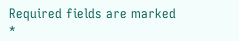Required fields are marked *